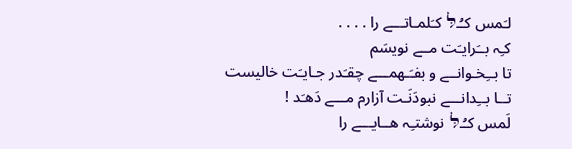لـَمس کـُـלּ کـَلمـاتـــے را . . . .
کـِہ بــَرایـَت مــے نویسَم
تا بــِخـوانــے و بفـَـهمـــے چقـَدر جـایـَت خالیست
تــا بــِدانـــے نبودَنَـت آزارم مـــے دَهـَد !
لَمس کـُـלּ نوشتـِہ هــایـــے را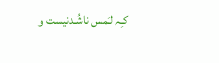کـِہ لـَمس ناشُـدنیست و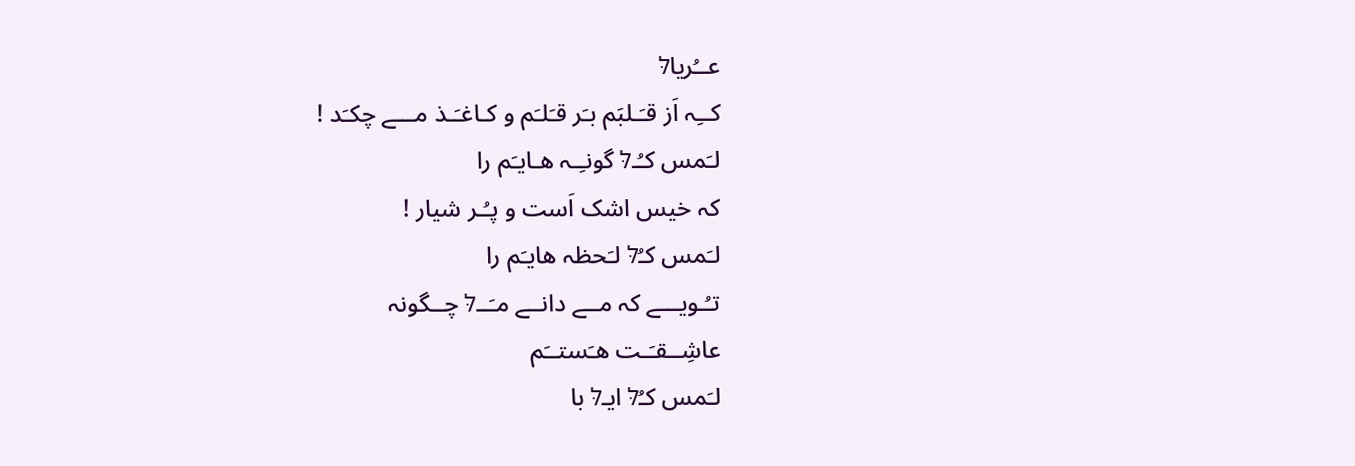عــُریاלּ
کــِہ اَز قـَـلبَم بـَر قـَلـَم و کـاغـَـذ مـــے چکـَد !
لـَمس کـُـלּ گونـِـہ هـایـَم را
کہ خیس اشک اَست و پـُـر شیار !
لـَمس کـُלּ لـَحظہ هایـَم را
تـُـویـــے کہ مــے دانــے مـَــלּ چــگونہ
عاشِــقـَـت هـَستــَم
لـَمس کـُלּ ایـלּ با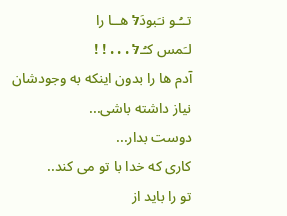تــُـو نـَبودَלּ هــا را
لـَمس کـُـלּ . . . ! !
آدم ها را بدون اینکه به وجودشان نیاز داشته باشی...
دوست بدار...
کاری که خدا با تو می کند..
تو را باید از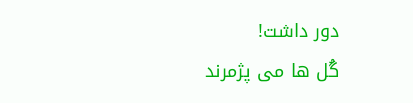دور داشت!
گُل ها می پژمرند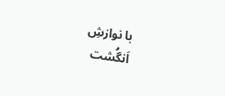با نوازشِ
اَنگُشت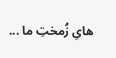هایِ زُمختِ ما ...